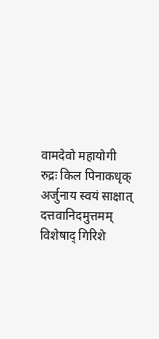वामदेवो महायोगी रुद्रः किल पिनाकधृक्
अर्जुनाय स्वयं साक्षात् दत्तवानिदमुत्तमम्
विशेषाद् गिरिशे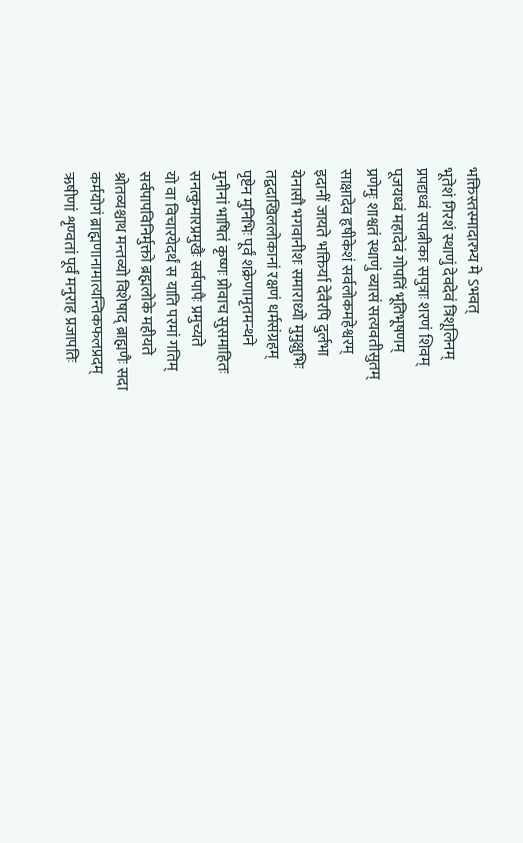भक्तिस्तस्मादारभ्य मे ऽभवत्
भूतेशं गिरशं स्थाणुं देवदेवं त्रिशूलिनम्
प्रपद्यध्वं सपत्नीकाः सपुत्राः शरणं शिवम्
पूजयध्वं महादेवं गोपतिं भूतिभूषणम्
प्रणेमुः शाश्वतं स्थाणुं व्यासं सत्यवतीसुतम्
साक्षादेव हृषीकेशं सर्वलोकमहेश्वरम्
इदानीं जायते भक्तिर्या देवैरपि दुर्लभा
येनासौ भगवानीशः समाराध्यो मुमुक्षुभिः
तद्वदाखिललोकानां रक्षणं धर्मसंग्रहम्
पृष्टेन मुनिभिः पूर्वं शक्रेणामृतमन्थने
मुनीनां भाषितं कृष्णः प्रोवाच सुसमाहितः
सनत्कुमारप्रमुखैः सर्वपापैः प्रमुच्यते
यो वा विचारयेदर्थं स याति परमां गतिम्
सर्वपापविनिर्मुक्तो ब्रह्मलोके महीयते
श्रोतव्यश्चाथ मन्तव्यो विशेषाद् ब्राह्मणैः सदा
कर्मयोगं ब्राह्मणानामात्यन्तिकफलप्रदम्
ऋषीणां शृण्वतां पूर्वं मनुराह प्रजापतिः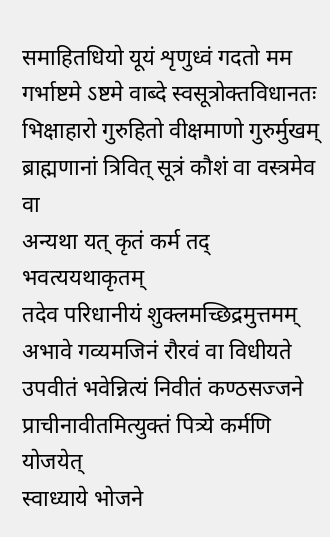समाहितधियो यूयं शृणुध्वं गदतो मम
गर्भाष्टमे ऽष्टमे वाब्दे स्वसूत्रोक्तविधानतः
भिक्षाहारो गुरुहितो वीक्षमाणो गुरुर्मुखम्
ब्राह्मणानां त्रिवित् सूत्रं कौशं वा वस्त्रमेव वा
अन्यथा यत् कृतं कर्म तद् भवत्ययथाकृतम्
तदेव परिधानीयं शुक्लमच्छिद्रमुत्तमम्
अभावे गव्यमजिनं रौरवं वा विधीयते
उपवीतं भवेन्नित्यं निवीतं कण्ठसज्जने
प्राचीनावीतमित्युक्तं पित्र्ये कर्मणि योजयेत्
स्वाध्याये भोजने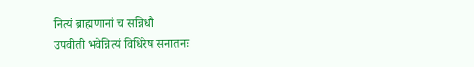नित्यं ब्राह्मणानां च सन्निधौ
उपवीती भवेन्नित्यं विधिरेष सनातनः